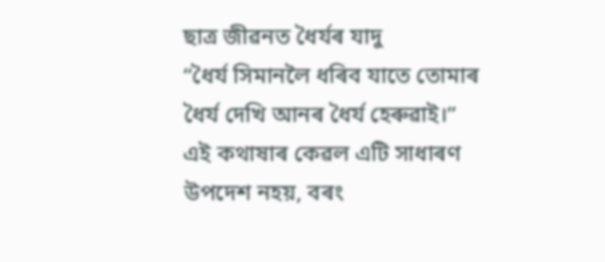ছাত্ৰ জীৱনত ধৈৰ্যৰ যাদু
“ধৈৰ্য সিমানলৈ ধৰিব যাতে তোমাৰ ধৈৰ্য দেখি আনৰ ধৈৰ্য হেৰুৱাই।”
এই কথাষাৰ কেৱল এটি সাধাৰণ উপদেশ নহয়, বৰং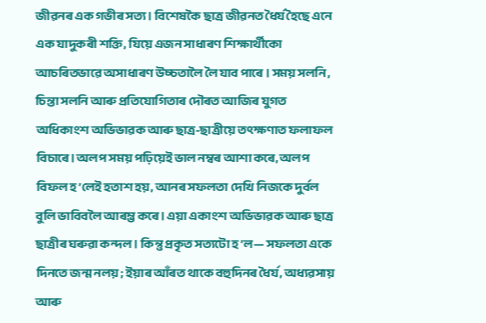জীৱনৰ এক গভীৰ সত্য। বিশেষকৈ ছাত্ৰ জীৱনত ধৈৰ্য হৈছে এনে এক যাদুকৰী শক্তি, যিয়ে এজন সাধাৰণ শিক্ষাৰ্থীকো আচৰিতভাৱে অসাধাৰণ উচ্চতালৈ লৈ যাব পাৰে । সময় সলনি , চিন্তা সলনি আৰু প্ৰতিযোগিতাৰ দৌৰত আজিৰ যুগত অধিকাংশ অভিভাৱক আৰু ছাত্ৰ-ছাত্ৰীয়ে তৎক্ষণাত ফলাফল বিচাৰে। অলপ সময় পঢ়িয়েই ভাল নম্বৰ আশা কৰে, অলপ বিফল হ’লেই হতাশ হয়, আনৰ সফলতা দেখি নিজকে দুর্বল বুলি ভাবিবলৈ আৰম্ভ কৰে। এয়া একাংশ অভিভাৱক আৰু ছাত্ৰ ছাত্ৰীৰ ঘৰুৱা কন্দল । কিন্তু প্রকৃত সত্যটো হ’ল— সফলতা একে দিনতে জন্ম নলয়; ইয়াৰ আঁৰত থাকে বহুদিনৰ ধৈৰ্য, অধ্যৱসায় আৰু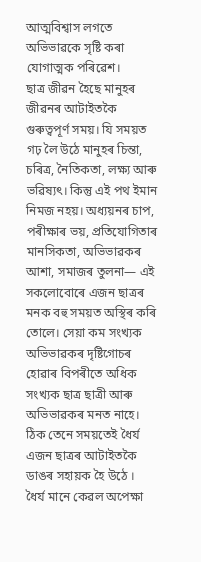আত্মবিশ্বাস লগতে অভিভাৱকে সৃষ্টি কৰা যোগাত্মক পৰিৱেশ।
ছাত্ৰ জীৱন হৈছে মানুহৰ জীৱনৰ আটাইতকৈ গুৰুত্বপূর্ণ সময়। যি সময়ত গঢ় লৈ উঠে মানুহৰ চিন্তা, চৰিত্ৰ, নৈতিকতা, লক্ষ্য আৰু ভৱিষ্যৎ। কিন্তু এই পথ ইমান নিমজ নহয়। অধ্যয়নৰ চাপ, পৰীক্ষাৰ ভয়, প্ৰতিযোগিতাৰ মানসিকতা, অভিভাৱকৰ আশা, সমাজৰ তুলনা— এই সকলোবোৰে এজন ছাত্ৰৰ মনক বহু সময়ত অস্থিৰ কৰি তোলে। সেয়া কম সংখ্যক অভিভাৱকৰ দৃষ্টিগোচৰ হোৱাৰ বিপৰীতে অধিক সংখ্যক ছাত্ৰ ছাত্ৰী আৰু অভিভাৱকৰ মনত নাহে। ঠিক তেনে সময়তেই ধৈৰ্য এজন ছাত্ৰৰ আটাইতকৈ ডাঙৰ সহায়ক হৈ উঠে ।
ধৈৰ্য মানে কেৱল অপেক্ষা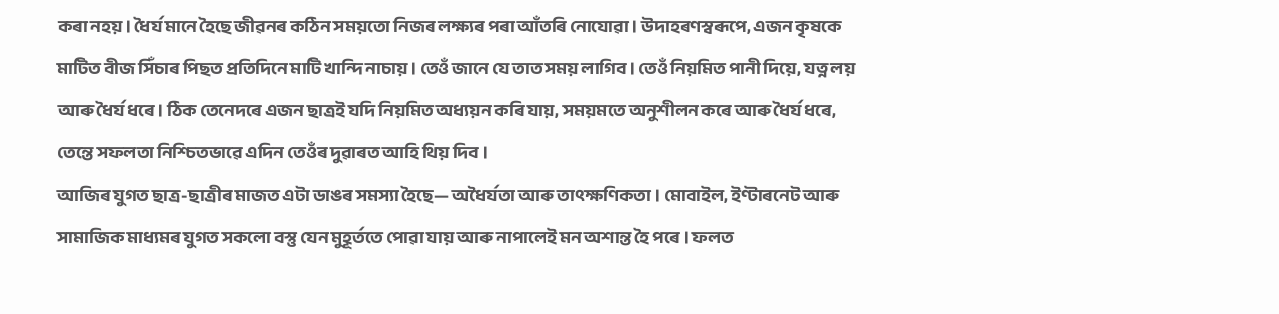কৰা নহয়। ধৈৰ্য মানে হৈছে জীৱনৰ কঠিন সময়তো নিজৰ লক্ষ্যৰ পৰা আঁতৰি নোযোৱা । উদাহৰণস্বৰূপে, এজন কৃষকে মাটিত বীজ সিঁচাৰ পিছত প্ৰতিদিনে মাটি খান্দি নাচায় । তেওঁ জানে যে তাত সময় লাগিব। তেওঁ নিয়মিত পানী দিয়ে, যত্ন লয় আৰু ধৈৰ্য ধৰে। ঠিক তেনেদৰে এজন ছাত্ৰই যদি নিয়মিত অধ্যয়ন কৰি যায়, সময়মতে অনুশীলন কৰে আৰু ধৈৰ্য ধৰে, তেন্তে সফলতা নিশ্চিতভাৱে এদিন তেওঁৰ দুৱাৰত আহি থিয় দিব ।
আজিৰ যুগত ছাত্ৰ-ছাত্ৰীৰ মাজত এটা ডাঙৰ সমস্যা হৈছে— অধৈৰ্যতা আৰু তাৎক্ষণিকতা । মোবাইল, ইণ্টাৰনেট আৰু সামাজিক মাধ্যমৰ যুগত সকলো বস্তু যেন মুহূর্ততে পোৱা যায় আৰু নাপালেই মন অশান্ত হৈ পৰে । ফলত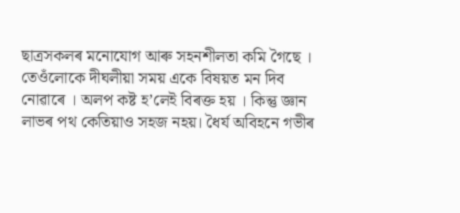ছাত্ৰসকলৰ মনোযোগ আৰু সহনশীলতা কমি গৈছে । তেওঁলোকে দীঘলীয়া সময় একে বিষয়ত মন দিব নোৱাৰে । অলপ কষ্ট হ’লেই বিৰক্ত হয় । কিন্তু জ্ঞান লাভৰ পথ কেতিয়াও সহজ নহয়। ধৈৰ্য অবিহনে গভীৰ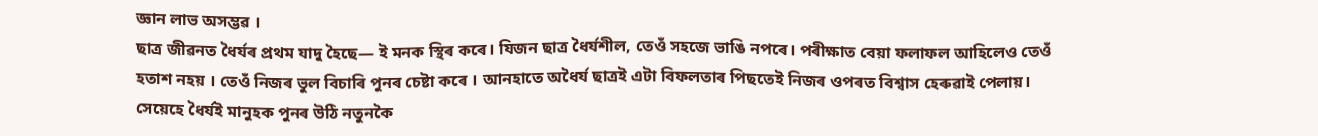জ্ঞান লাভ অসম্ভৱ ।
ছাত্ৰ জীৱনত ধৈৰ্যৰ প্ৰথম যাদু হৈছে— ই মনক স্থিৰ কৰে। যিজন ছাত্ৰ ধৈৰ্যশীল, তেওঁ সহজে ভাঙি নপৰে। পৰীক্ষাত বেয়া ফলাফল আহিলেও তেওঁ হতাশ নহয় । তেওঁ নিজৰ ভুল বিচাৰি পুনৰ চেষ্টা কৰে । আনহাতে অধৈৰ্য ছাত্ৰই এটা বিফলতাৰ পিছতেই নিজৰ ওপৰত বিশ্বাস হেৰুৱাই পেলায়। সেয়েহে ধৈৰ্যই মানুহক পুনৰ উঠি নতুনকৈ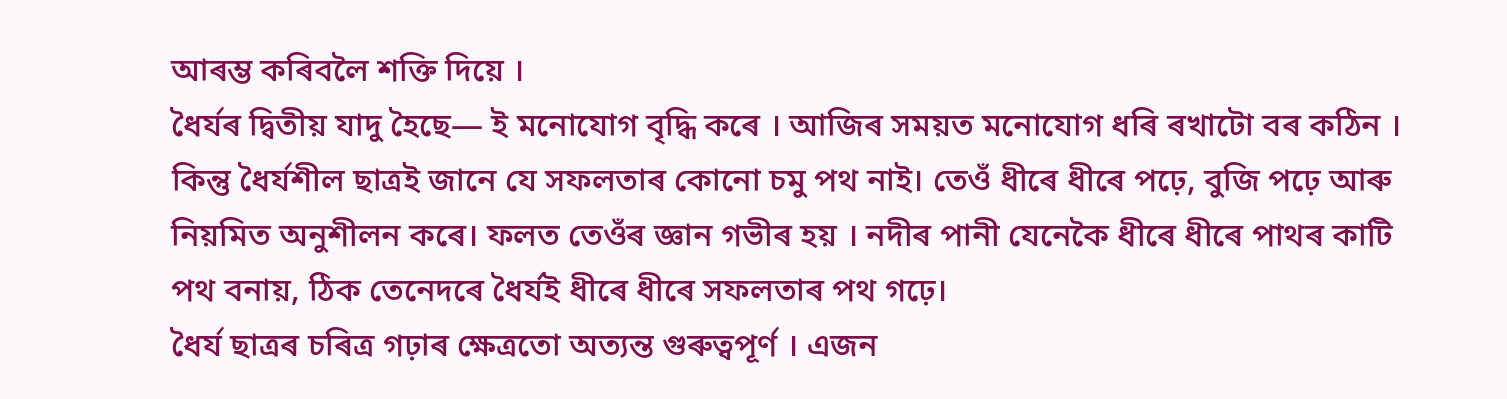আৰম্ভ কৰিবলৈ শক্তি দিয়ে ।
ধৈৰ্যৰ দ্বিতীয় যাদু হৈছে— ই মনোযোগ বৃদ্ধি কৰে । আজিৰ সময়ত মনোযোগ ধৰি ৰখাটো বৰ কঠিন । কিন্তু ধৈৰ্যশীল ছাত্ৰই জানে যে সফলতাৰ কোনো চমু পথ নাই। তেওঁ ধীৰে ধীৰে পঢ়ে, বুজি পঢ়ে আৰু নিয়মিত অনুশীলন কৰে। ফলত তেওঁৰ জ্ঞান গভীৰ হয় । নদীৰ পানী যেনেকৈ ধীৰে ধীৰে পাথৰ কাটি পথ বনায়, ঠিক তেনেদৰে ধৈৰ্যই ধীৰে ধীৰে সফলতাৰ পথ গঢ়ে।
ধৈৰ্য ছাত্ৰৰ চৰিত্ৰ গঢ়াৰ ক্ষেত্ৰতো অত্যন্ত গুৰুত্বপূর্ণ । এজন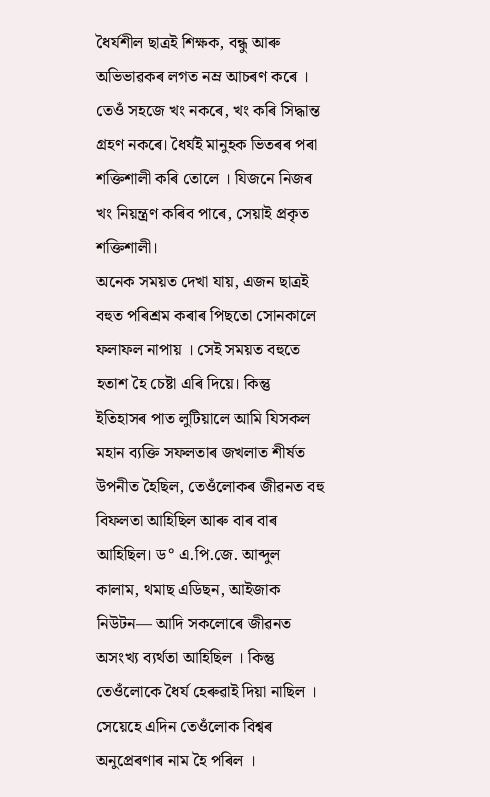ধৈৰ্যশীল ছাত্ৰই শিক্ষক, বন্ধু আৰু অভিভাৱকৰ লগত নম্ৰ আচৰণ কৰে । তেওঁ সহজে খং নকৰে, খং কৰি সিদ্ধান্ত গ্ৰহণ নকৰে। ধৈৰ্যই মানুহক ভিতৰৰ পৰা শক্তিশালী কৰি তোলে । যিজনে নিজৰ খং নিয়ন্ত্ৰণ কৰিব পাৰে, সেয়াই প্রকৃত শক্তিশালী।
অনেক সময়ত দেখা যায়, এজন ছাত্ৰই বহুত পৰিশ্ৰম কৰাৰ পিছতো সোনকালে ফলাফল নাপায় । সেই সময়ত বহুতে হতাশ হৈ চেষ্টা এৰি দিয়ে। কিন্তু ইতিহাসৰ পাত লুটিয়ালে আমি যিসকল মহান ব্যক্তি সফলতাৰ জখলাত শীৰ্ষত উপনীত হৈছিল, তেওঁলোকৰ জীৱনত বহু বিফলতা আহিছিল আৰু বাৰ বাৰ আহিছিল। ড° এ.পি.জে. আব্দুল কালাম, থমাছ এডিছন, আইজাক নিউটন— আদি সকলোৰে জীৱনত অসংখ্য ব্যর্থতা আহিছিল । কিন্তু তেওঁলোকে ধৈৰ্য হেৰুৱাই দিয়া নাছিল । সেয়েহে এদিন তেওঁলোক বিশ্বৰ অনুপ্ৰেৰণাৰ নাম হৈ পৰিল ।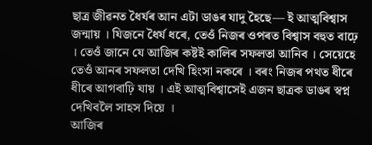ছাত্ৰ জীৱনত ধৈৰ্যৰ আন এটা ডাঙৰ যাদু হৈছে— ই আত্মবিশ্বাস জন্মায় । যিজনে ধৈৰ্য ধৰে, তেওঁ নিজৰ ওপৰত বিশ্বাস বহুত বাঢ়ে । তেওঁ জানে যে আজিৰ কষ্টই কালিৰ সফলতা আনিব । সেয়েহে তেওঁ আনৰ সফলতা দেখি হিংসা নকৰে । বৰং নিজৰ পথত ধীৰে ধীৰে আগবাঢ়ি যায় । এই আত্মবিশ্বাসেই এজন ছাত্ৰক ডাঙৰ স্বপ্ন দেখিবলৈ সাহস দিয়ে ।
আজিৰ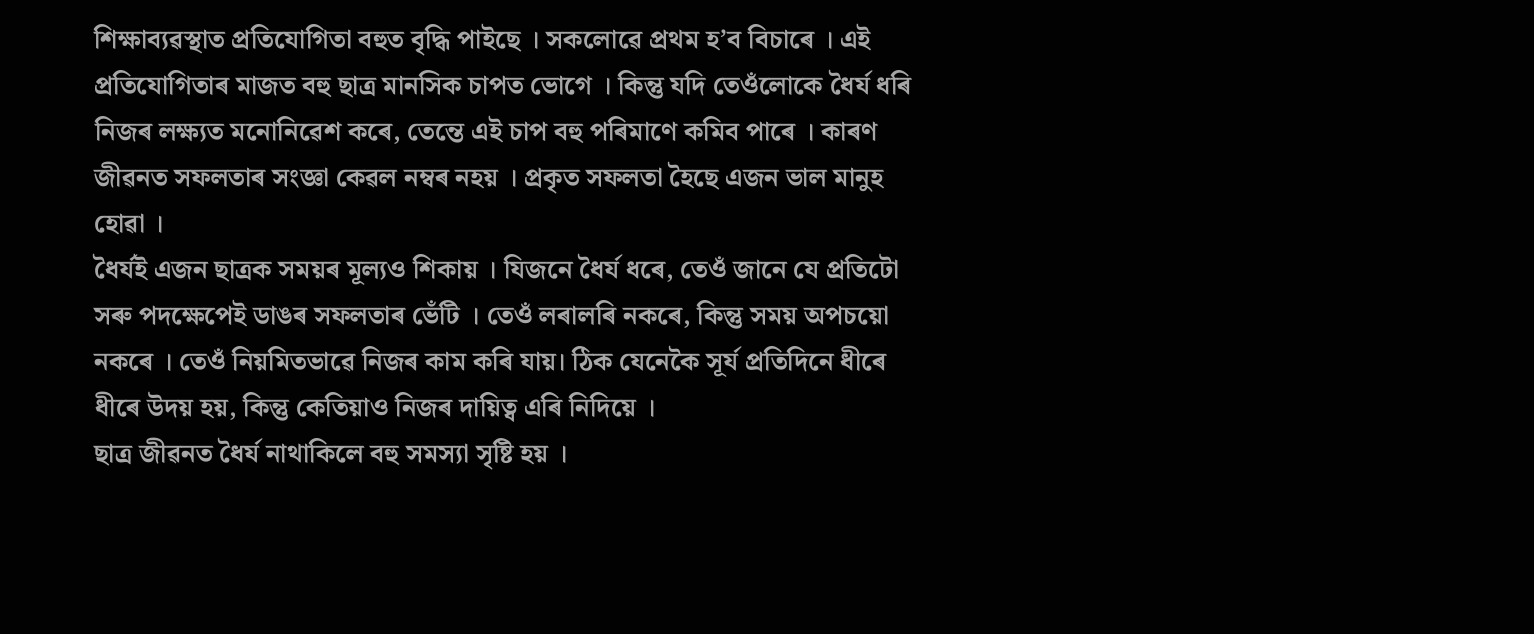শিক্ষাব্যৱস্থাত প্ৰতিযোগিতা বহুত বৃদ্ধি পাইছে । সকলোৱে প্ৰথম হ’ব বিচাৰে । এই প্ৰতিযোগিতাৰ মাজত বহু ছাত্ৰ মানসিক চাপত ভোগে । কিন্তু যদি তেওঁলোকে ধৈৰ্য ধৰি নিজৰ লক্ষ্যত মনোনিৱেশ কৰে, তেন্তে এই চাপ বহু পৰিমাণে কমিব পাৰে । কাৰণ জীৱনত সফলতাৰ সংজ্ঞা কেৱল নম্বৰ নহয় । প্রকৃত সফলতা হৈছে এজন ভাল মানুহ হোৱা ।
ধৈৰ্যই এজন ছাত্ৰক সময়ৰ মূল্যও শিকায় । যিজনে ধৈৰ্য ধৰে, তেওঁ জানে যে প্ৰতিটো সৰু পদক্ষেপেই ডাঙৰ সফলতাৰ ভেঁটি । তেওঁ লৰালৰি নকৰে, কিন্তু সময় অপচয়ো নকৰে । তেওঁ নিয়মিতভাৱে নিজৰ কাম কৰি যায়। ঠিক যেনেকৈ সূৰ্য প্ৰতিদিনে ধীৰে ধীৰে উদয় হয়, কিন্তু কেতিয়াও নিজৰ দায়িত্ব এৰি নিদিয়ে ।
ছাত্ৰ জীৱনত ধৈৰ্য নাথাকিলে বহু সমস্যা সৃষ্টি হয় ।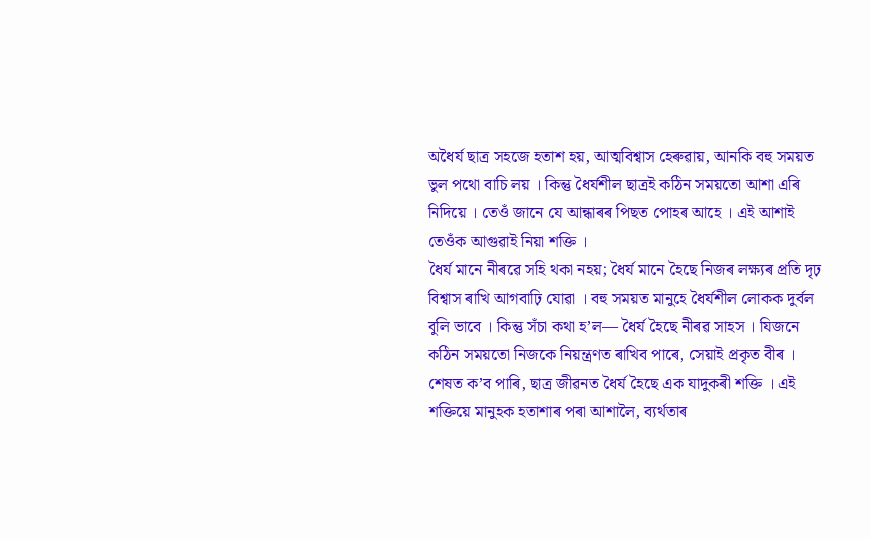অধৈৰ্য ছাত্ৰ সহজে হতাশ হয়, আত্মবিশ্বাস হেৰুৱায়, আনকি বহু সময়ত ভুল পথো বাচি লয় । কিন্তু ধৈৰ্যশীল ছাত্ৰই কঠিন সময়তো আশা এৰি নিদিয়ে । তেওঁ জানে যে আন্ধাৰৰ পিছত পোহৰ আহে । এই আশাই তেওঁক আগুৱাই নিয়া শক্তি ।
ধৈৰ্য মানে নীৰৱে সহি থকা নহয়; ধৈৰ্য মানে হৈছে নিজৰ লক্ষ্যৰ প্রতি দৃঢ় বিশ্বাস ৰাখি আগবাঢ়ি যোৱা । বহু সময়ত মানুহে ধৈৰ্যশীল লোকক দুর্বল বুলি ভাবে । কিন্তু সঁচা কথা হ’ল— ধৈৰ্য হৈছে নীৰৱ সাহস । যিজনে কঠিন সময়তো নিজকে নিয়ন্ত্ৰণত ৰাখিব পাৰে, সেয়াই প্রকৃত বীৰ ।
শেষত ক’ব পাৰি, ছাত্ৰ জীৱনত ধৈৰ্য হৈছে এক যাদুকৰী শক্তি । এই শক্তিয়ে মানুহক হতাশাৰ পৰা আশালৈ, ব্যর্থতাৰ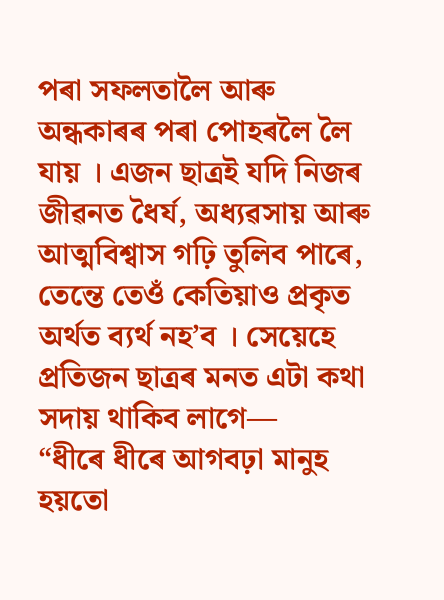পৰা সফলতালৈ আৰু অন্ধকাৰৰ পৰা পোহৰলৈ লৈ যায় । এজন ছাত্ৰই যদি নিজৰ জীৱনত ধৈৰ্য, অধ্যৱসায় আৰু আত্মবিশ্বাস গঢ়ি তুলিব পাৰে, তেন্তে তেওঁ কেতিয়াও প্রকৃত অর্থত ব্যর্থ নহ’ব । সেয়েহে প্ৰতিজন ছাত্ৰৰ মনত এটা কথা সদায় থাকিব লাগে—
“ধীৰে ধীৰে আগবঢ়া মানুহ হয়তো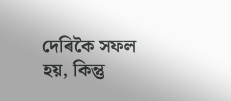দেৰিকৈ সফল হয়, কিন্তু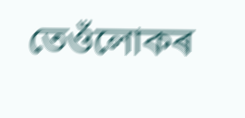তেওঁলোকৰ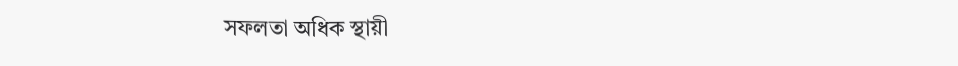সফলতা অধিক স্থায়ী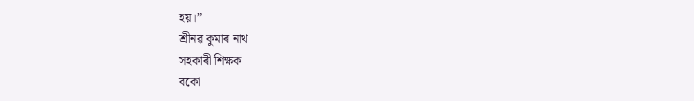হয়।”
শ্ৰীনৱ কুমাৰ নাথ
সহকাৰী শিক্ষক
বকো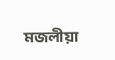মজলীয়া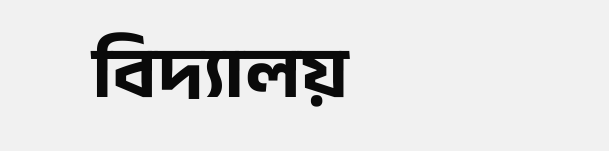বিদ্যালয়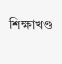শিক্ষাখণ্ড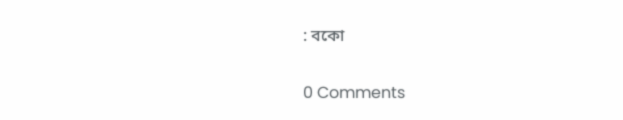: বকো


0 Comments